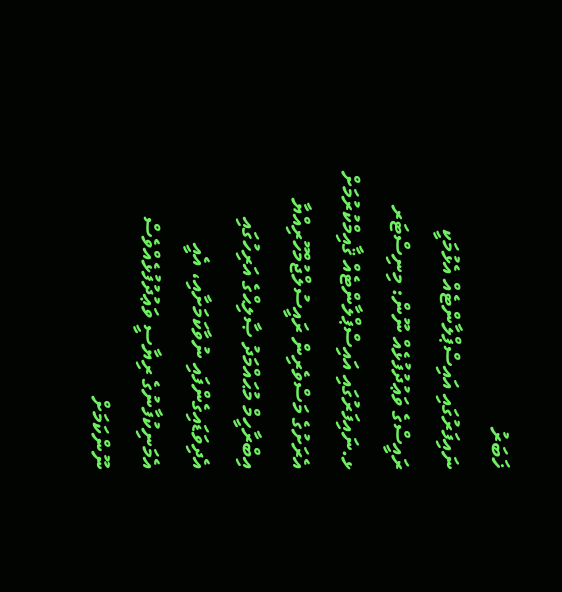ޚަބަރު
ނައިފަރުގައި އައިސްޕްލާންޓެއް އެޅުމަކީ ރައީސްގެ ވަޢުދުފުޅެއް ނޫން: މިނިސްޓަރ
ޅ.ނައިފަރުގައި އައިސްޕްލާންޓެއް ޤާއިމްކުރުމަށް އެރަށުގެ މަސްވެރިން ރައީސުލްޖުމްހޫރިއްޔާ އިބްރާހީމް މުޙައްމަދު ޞާލިޙްގެ އަރިހުގައި އެދިވަޑައިގެންފައި ނުވާކަމަށާއި، އެއީ އެމަނިކުފާނުގެ ރިޔާސީ ވަޢުދުފުޅެއްވެސް ނޫންކަމަށް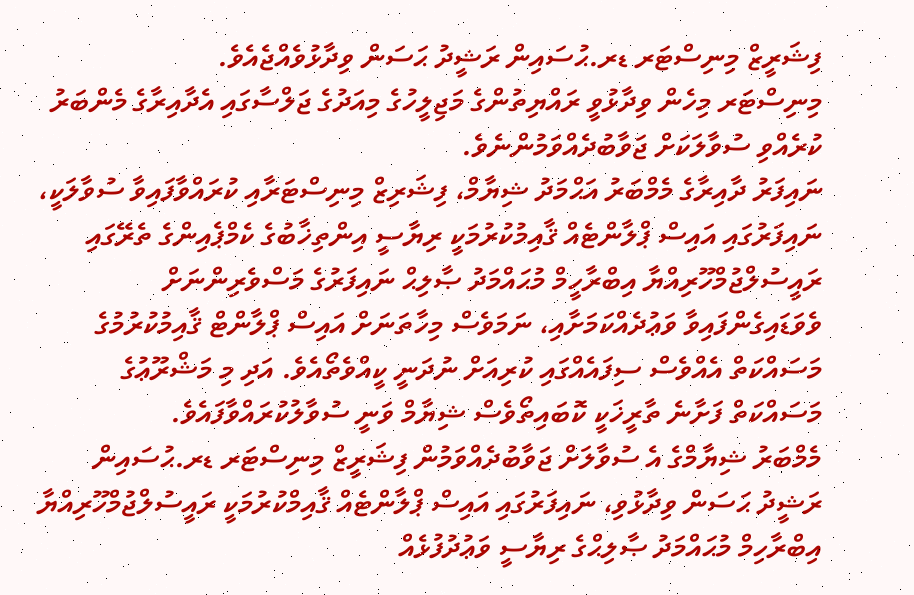ފިޝަރީޒް މިނިސްޓަރ ޑރ.ޙުސައިން ރަޝީދު ޙަސަން ވިދާޅުވެއްޖެއެވެ.
މިނިސްޓަރ މިހެން ވިދާޅުވީ ރައްޔިތުންގެ މަޖިލީހުގެ މިއަދުގެ ޖަލްސާގައި އެދާއިރާގެ މެންބަރު ކުރެއްވި ސުވާލަކަށް ޖަވާބުދެއްވަމުންނެވެ.
ނައިފަރު ދާއިރާގެ މެމްބަރު އަޙްމަދު ޝިޔާމް، ފިޝަރިޒް މިނިސްޓަރާއި ކުރައްވާފައިވާ ސުވާލަކީ، ނައިފަރުގައި އައިސް ޕްލާންޓެއް ޤާއިމުކުރުމަކީ ރިޔާސީ އިންތިޚާބުގެ ކެމްޕެއިންގެ ތެރޭގައި ރައީސުލްޖުމްހޫރިއްޔާ އިބްރާހީމް މުޙައްމަދު ޞާލިޙް ނައިފަރުގެ މަސްވެރިންނަށް ވެވަޑައިގެންފައިވާ ވަޢުދެއްކަމަށާއި، ނަމަވެސް މިހާތަނަށް އައިސް ޕްލާންޓް ޤާއިމުކުރުމުގެ މަސައްކަތް އެއްވެސް ސިފައެއްގައި ކުރިއަށް ނުދަނީ ކީއްވެތޯއެވެ. އަދި މި މަޝްރޫޢުގެ މަސައްކަތް ފަށާނެ ތާރީޚަކީ ކޮބައިތޯވެސް ޝިޔާމް ވަނީ ސުވާލުކުރައްވާފައެވެ.
މެމްބަރު ޝިޔާމްގެ އެ ސުވާލަށް ޖަވާބުދެއްވަމުން ފިޝަރީޒް މިނިސްޓަރ ޑރ.ޙުސައިން ރަޝީދު ޙަސަން ވިދާޅުވި، ނައިފަރުގައި އައިސް ޕްލާންޓެއް ޤާއިމްކުރުމަކީ ރައީސުލްޖުމްހޫރިއްޔާ އިބްރާހިމް މުޙައްމަދު ޞާލިޙްގެ ރިޔާސީ ވަޢުދުފުޅެއް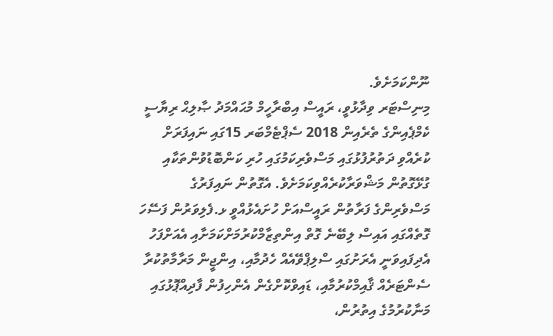ނޫންކަމަށެވެ.
މިނިސްޓަރ ވިދާޅުވީ، ރައީސް އިބްރާހީމް މުޙައްމަދު ޞާލިޙް ރިޔާސީ ކެމްޕެއިންގެ ތެރެއިން 2018 ސެޕްޓެމްބަރ 15ގައި ނައިފަރަށް ކުރެއްވި ދަތުރުފުޅުގައި މަސްވެރިކަމުގައި ހުރި ކަންބޮޑުވުންތަކާއި ގުޅޭގޮތުން މަޝްވަރާކުރެއްވިކަމަށެވެ. އެގޮތުން ނައިފަރުގެ މަސްވެރިންގެ ފަރާތުން ރައީސްއަށް ހުށައެޅުއްވީ ޅ.ފެލިވަރުން ފަސޭހަ ގޮތެއްގައި އައިސް ލިބޭނެ ގޮތް އިންތިޒާމްކުރުމަށްކަމަށާއި އެއަށްފަހު އެދިފައިވަނީ އެރަށުގައި ސްލިޕްވޭއެއް ހެދުމާއި، އިންޖީން މަރާމާތުކުރާ ސެންޓަރެއް ޤާއިމްކުރުމާއި، ޑައިވްކޮށްގެން އެންހިފުން ފާދިއްޕޮޅުގައި މަނާކުރުމުގެ އިތުރުން،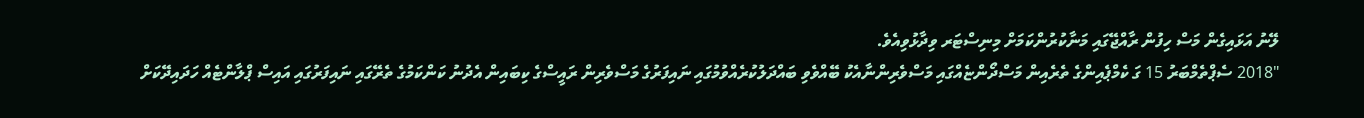ލޭނު އަޅައިގެން މަސް ހިފުން ރާއްޖޭގައި މަނާކުރުންކަމަށް މިނިސްޓަރ ވިދާޅުވިއެވެ.
"2018 ސެޕްތެމްބަރު 15 ގަ ކެމްޕެއިންގެ ތެރެއިން މަސްދޯންޏެއްގައި މަސްވެރިންނާއެކު ބޭއްވެވި ބައްދަލުކުރެއްވުމުގައި ނައިފަރުގެ މަސްވެރިން ރައީސްގެ ކިބައިން އެދުނު ކަންކަމުގެ ތެރޭގައި ނައިފަރުގައި އައިސް ޕްލާންޓެއް ހަދައިދޭކަށް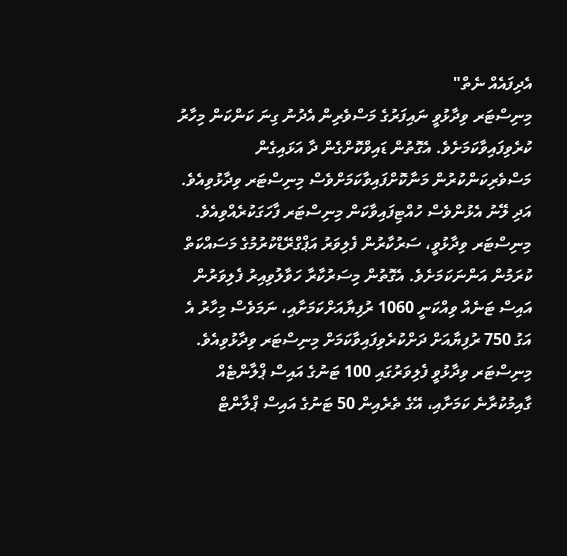އެދިފައެއް ނެތް"
މިނިސްޓަރ ވިދާޅުވީ ނައިފަރުގެ މަސްވެރިން އެދުނު ގިނަ ކަންކަން މިހާރު ކުރެވިފައިވާކަމަށެވެ. އެގޮތުން ޑައިވްކޮށްގެން ދާ އަޅައިގެން މަސްވެރިކަންކުރުން މަނާކޮށްފައިވާކަމަށްވެސް މިނިސްޓަރ ވިދާޅުވިއެވެ. އަދި ލޭނު އެޅުންވެސް ހުއްޓިފައިވާކަން މިނިސްޓަރ ފާހަގަކުރެއްވިއެވެ.
މިނިސްޓަރ ވިދާޅުވީ، ސަރުކާރުން ފެލިވަރު އަޕްގްރޭޑްކުރުމުގެ މަސައްކަތް ކުރަމުން އަންނަކަމަށެވެ. އެގޮތުން މިސަރުކާރާ ހަވާލުވިއިރު ފެލިވަރުން އައިސް ޓަނެއް ވިއްކަނީ 1060 ރުފިޔާއަށްކަމަށާއި، ނަމަވެސް މިހާރު އެ އަގު 750 ރުފިޔާއަށް ދަށްކުރެވިފައިވާކަމަށް މިނިސްޓަރ ވިދާޅުވިއެވެ.
މިނިސްޓަރ ވިދާޅުވީ ފެލިވަރުގައި 100 ޓަނުގެ އައިސް ޕްލާންޓެއް ގާއިމުކުރާނެ ކަމަށާއި، އޭގެ ތެރެއިން 50 ޓަނުގެ އައިސް ޕްލާންޓް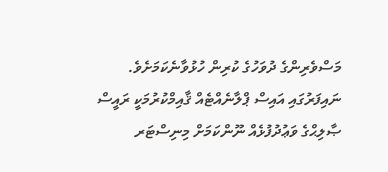މަސްވެރިންގެ ދުވަހުގެ ކުރިން ހުޅުވާނެކަމަށެވެ.
ނައިފަރުގައި އައިސް ޕްލާނެއްޓެއް ޤާއިމްކުރުމަކީ ރައީސް ޞާލިޙްގެ ވަޢުދުފުޅެއް ނޫންކަމަށް މިނިސްޓަރ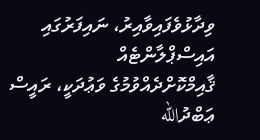ވިދާޅުވެފައިވާއިރު، ނައިފަރުގައި އައިސްޕްލާންޓެއް ޤާއިމްކޮށްދެއްވުމުގެ ވަޢުދަކީ، ރައީސް ޢަބްދުالله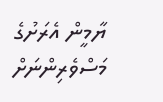ޔާމީން އެރަށުގެ މަސްވެރިންނަށް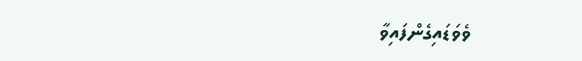ވެވަޑައިގެންފައިވާ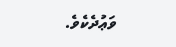ވަޢުދެކެވެ.